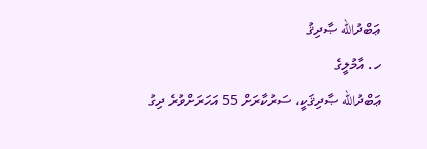ޢަބްދުالله ޞާދިޤު
ހ. އާމުލީގެ
ޢަބްދުالله ޞާދިޤަކީ، ސަރުކާރަށް 55 އަހަރަށްވުރެ ދިގު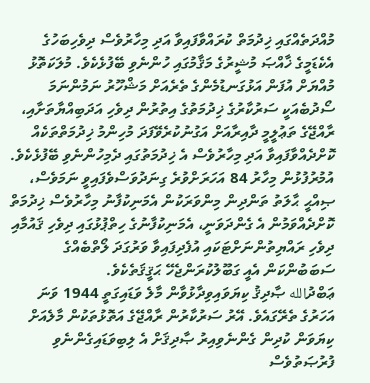މުއްދަތެއްގައި ޚިދުމަތް ކުރައްވާފައިވާ އަދި މިހާރުވެސް ދިވެހިބަހުގެ އެކެޑަމީގެ ޚާއްޞަ މުޝީރުގެ މަޤާމުގައި ހުންނެވި ބޭފުޅެކެވެ. މުލަކަތޮޅު މުއްޔަށް އުފަން އަޅުގަނޑުމެންގެ ތެރެއަށް މަޝްހޫރު ނަމުންނަމަ ސޯދުބެއަކީ ސަރުކާރުގެ ޚިދުމަތުގެ އިތުރުން ދިވެހި އަދަބިއްޔާތަށާއި، ރާއްޖޭގެ ތަޢުލީމީ ދާއިރާއަށް އަގުނުކުރެވޭފަދަ މުހިންމު ޚިދުމަތްތަކެއް ކޮށްދެއްވާފައިވާ އަދި މިހާރުވެސް އެ ޚިދުމަތުގައި ދެމިހުންނެވި ބޭފުޅެކެވެ. އުމުރުފުޅުން މިހާރު 84 އަހަރަށްވުރެ ގިނަދުވަސްވެފައިވީ ނަމަވެސް، ޞިއްޙީ ޙާލަތު ތަންދިން މިންވަރަކުން އެމަނިކުފާނު މިހާރުވެސް ޚިދުމަތް ކޮށްދެއްވަމުން އެ ގެންދަވަނީ، އެމަނިކުފާނުގެ ހިތްޕުޅުގައި ދިވެހި ޤައުމާއި ދިވެހި ރައްޔިތުންނަށްޓަކައި އުފެދިފައިވާ ވަރުގަދަ ލޯތްބެއްގެ ސަބަބުންކަން އެއީ ގަބޫލުކުރަންޖެހޭ ޙަޤީޤަތެކެވެ.
ޢަބްދުالله ޞާދިޤު ކިޔަވައިވިދާޅުވާން މާލެ ވަޑައިގަތީ 1944 ވަނަ އަހަރުގެ ތެރޭގައެވެ. އޭރު ސަރުކާރުން ރާއްޖޭގެ އަތޮޅުތަކުން މާލެއަށް ކިޔަވަން ކުދިން ގެންނެވިއިރު ޞާދިޤަށް އެ ލިބިވަޑައިގެންނެވި ފުރުޞަތުވެސް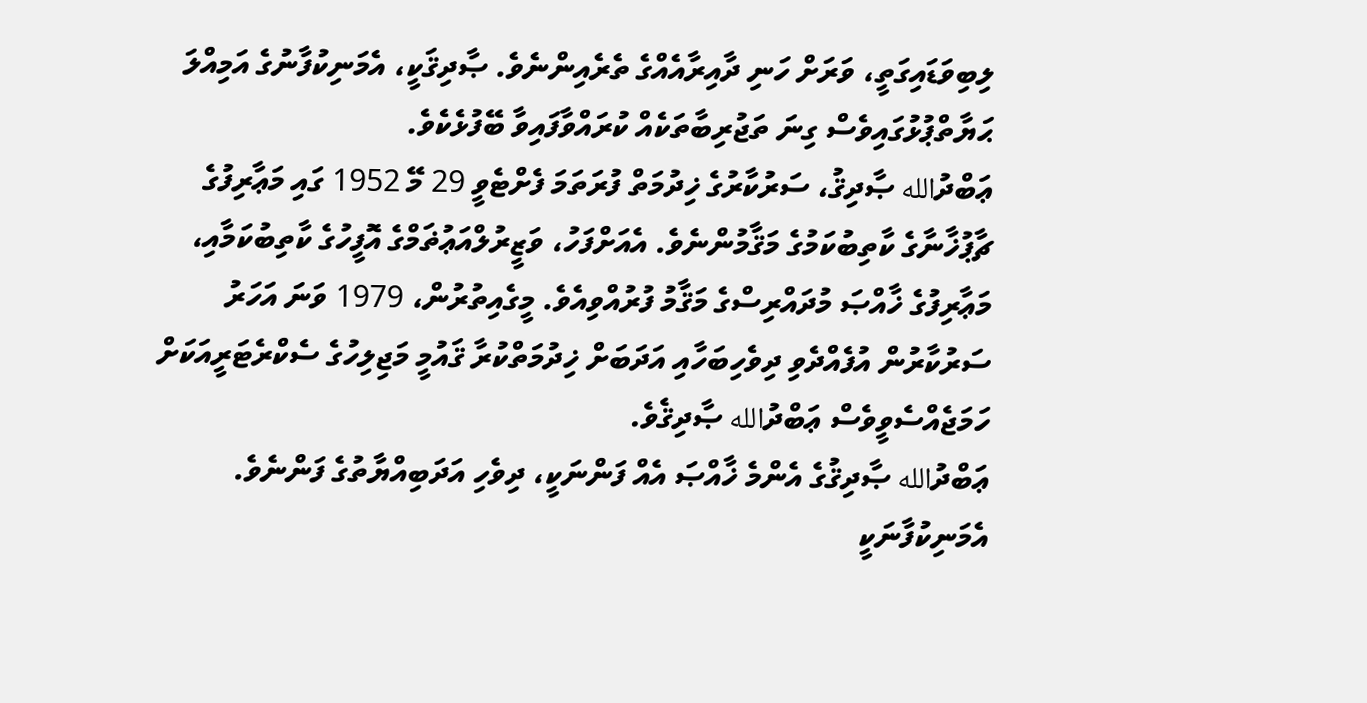ލިބިވަޑައިގަތީ، ވަރަށް ހަނި ދާއިރާއެއްގެ ތެރެއިންނެވެ. ޞާދިޤަކީ، އެމަނިކުފާނުގެ އަމިއްލަ ޙަޔާތްޕުޅުގައިވެސް ގިނަ ތަޖުރިބާތަކެއް ކުރައްވާފައިވާ ބޭފުޅެކެވެ.
ޢަބްދުالله ޞާދިޤު، ސަރުކާރުގެ ޚިދުމަތް ފުރަތަމަ ފެށްޓެވީ 29 މޭ 1952 ގައި މަޢާރިފުގެ ޗާޕުޚާނާގެ ކާތިބުކަމުގެ މަޤާމުންނެވެ. އެއަށްފަހު، ވަޒީރުލްއަޢުޡަމްގެ އޮފީހުގެ ކާތިބުކަމާއި، މަޢާރިފުގެ ޚާއްޞަ މުދައްރިސްގެ މަޤާމު ފުރުއްވިއެވެ. މީގެއިތުރުން، 1979 ވަނަ އަހަރު ސަރުކާރުން އުފެއްދެވި ދިވެހިބަހާއި އަދަބަށް ޚިދުމަތްކުރާ ޤައުމީ މަޖިލިހުގެ ސެކްރެޓަރީއަކަށް ހަމަޖެއްސެވީވެސް ޢަބްދުالله ޞާދިޤެވެ.
ޢަބްދުالله ޞާދިޤުގެ އެންމެ ޚާއްޞަ އެއް ފަންނަކީ، ދިވެހި އަދަބިއްޔާތުގެ ފަންނެވެ. އެމަނިކުފާނަކީ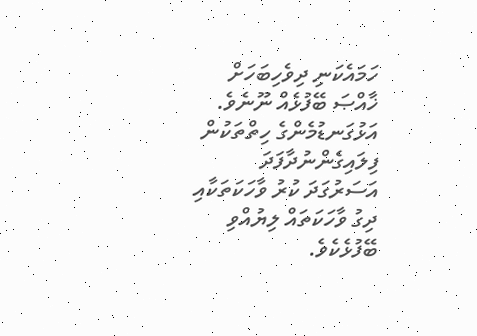ހަމައެކަނި ދިވެހިބަހަށް ޚާއްޞަ ބޭފުޅެއް ނޫނެވެ. އަޅުގަނޑުމެންގެ ހިތްތަކުން ފިލައިގެންނުދާފަދަ އަސަރުގަދަ ކުރު ވާހަކަތަކާއި ދިގު ވާހަކަތައް ލިޔުއްވި ބޭފުޅެކެވެ.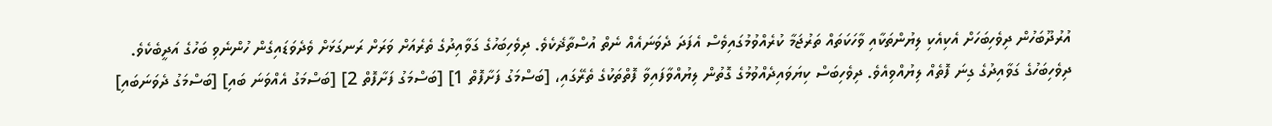އުރުދޫބަހުން ދިވެހިބަހަށް އެކިއެކި ލިޔުންތަކާއި ވާހަކަތައް ތަރުޖަމާ ކުރެއްވުމުގައިވެސް އެފަދަ ދެވަނައެއް ނެތް އުސްތާޛެކެވެ. ދިވެހިބަހުގެ ގަވާއިދުގެ ތެރެއަށް ވަރަށް ރަނގަޅަށް ވެދެވަޑައިގެން ހުންނެވި ބަހުގެ އަދީބެކެވެ. ދިވެހިބަހުގެ ގަވާއިދުގެ ގިނަ ފޮތެއް ލިޔުއްވިއެވެ. ދިވެހިބަސް ކިޔަވައިދެއްވުމުގެ ގޮތުން ލިޔުއްވާފައިވާ ފޮތްތަކުގެ ތެރޭގައި، [ބަސްމަގު ފަށާފޮތް 1] [ބަސްމަގު ފަށާފޮތް 2] [ބަސްމަގު އެއްވަނަ ބައި] [ބަސްމަގު ދެވަނަބައި]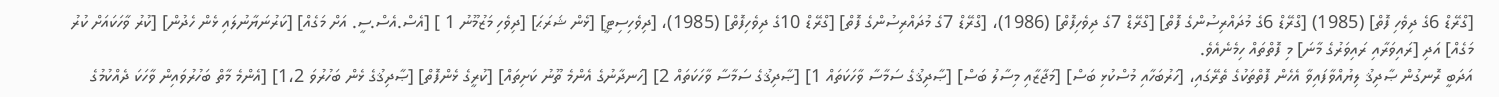[ގްރޭޑް 6ގެ ދިވެހި ފޮތް] (1985) [ގްރޭޑް 6ގެ މުދައްރިސުންގެ ފޮތް] [ގްރޭޑް 7ގެ ދިވެހިފޮތް] (1986)، [ގްރޭޑް 7ގެ މުދައްރިސުންގެ ފޮތް] [ގްރޭޑް 10ގެ ދިވެހިފޮތް] (1985)، [ދިވެހިސިޓީ] [ޅެން ޝަރަޙަ] [ދިވެހި މަޒުމޫނު 1 ] [އެސް.އެސް.ސީ. އަށް މަގެއް] [ކަރުނަޔާނުލައި ޅެން ހެދުން] [ކުރު ވާހަކައަށް ކުރު މަގެއް] އަދި [ރައިވަރާއި ރައިވަރުގެ މާނަ] މި ފޮތްތައް ހިމެނެއެވެ.
އަދަބީ ރޮނގުން ޞާދިޤު ލިޔުއްވާފައިވާ އެހެން ފޮތްތަކުގެ ތެރޭގައި، [ހަރުބަހާއި މުސްކުޅި ބަސް] [މަޖާޒާއި މިސާލު ބަސް] [ޞާދިޤުގެ ސަމާސާ ވާހަކަތައް 1] [ޞާދިޤުގެ ސަމާސާ ވާހަކަތައް 2] [ހަނދާނުގެ އެންމެ ތޫނު ކަށިތައް] [ކުރީގެ ޅެންފޮތް] [ޞާދިޤުގެ ޅެން ބަހުރުވަ 1،2] [އެންމެ މާތް ބަހުރުވައިން ވާހަކަ ދެއްކުމުގެ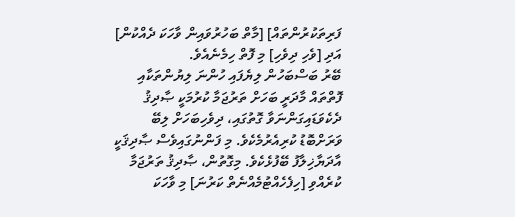ފަރިތަކުރުންތައް] [މާތް ބަހުރުވައިން ވާހަކަ ދެއްކުން] އަދި [ވެހި ދިވެހި] މި ފޮތް ހިމެނެއެވެ.
ބޭރު ބަސްބަހުން ލިޔެފައި ހުންނަ ލިޔުންތަކާއި ފޮތްތައް މާދަރީ ބަހަށް ތަރުޖަމާ ކުރުމަކީ ޞާދިޤު ދެކެވަޑައިގަންނަވާ ގޮތުގައި، ދިވެހިބަހަށް ލިބޭ ވަރަށްބޮޑު ކުރިއެރުމެކެވެ. މި ފަންނުގައިވެސް ޞާދިޤަކީ އާދަޔާޚިލާފު ބޭފުޅެކެވެ. މިގޮތުން، ޞާދިޤު ތަރުޖަމާ ކުރެއްވި [ހިފެހެއްޓުމެއްނެތް ކަރުނަ] މި ވާހަކަ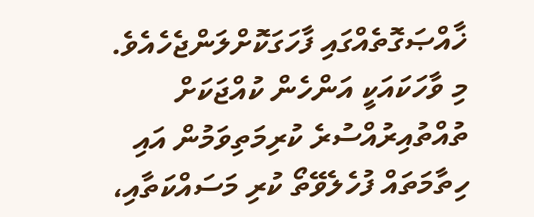ޚާއްޞަގޮތެއްގައި ފާހަގަކޮށްލަންޖެހެއެވެ. މި ވާހަކައަކީ އަންހެން ކުއްޖަކަށް ތުއްތުއިރުއްސުރެ ކުރިމަތިވަމުން އައި ހިތާމަތައް ފުހެލެވޭތޯ ކުރި މަސައްކަތާއި،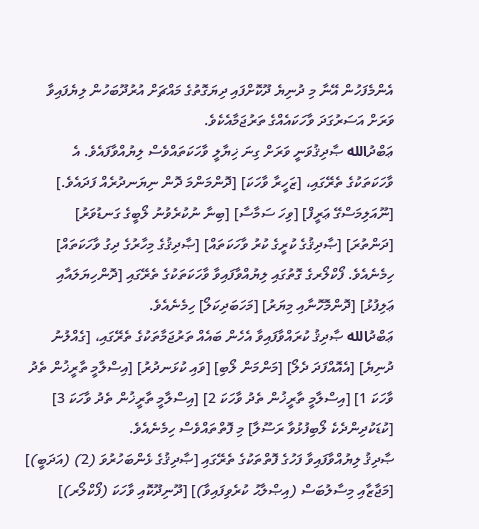އެންމެފަހުން އޭނާ މި ދުނިޔެ ދޫކޮށްފައި ދިޔަގޮތުގެ މައްޗަށް އުރުދޫބަހުން ލިޔެފައިވާ ވަރަށް އަސަރުގަދަ ވާހަކައެއްގެ ތަރުޖަމާއެކެވެ.
ޢަބްދުالله ޞާދިޤުވަނީ ވަރަށް ގިނަ ޚިޔާލީ ވާހަކަތައްވެސް ލިޔުއްވާފައެވެ. އެ ވާހަކަތަކުގެ ތެރޭގައި، [ޒަހީރާ ވާހަކަ] [ދޮންމަންމަ ދޮން ނިޔަނދުރެއް ފަދައެވެ.] [ނޫއަލިމަސްގޭ ޢަރީފް] [ވިހަ ސަމާސާ] [ބިނާ ނުކުރެވުނު ލޯބީގެ ގަނޑުވަރު] [ދަންތުރަ] [ޞާދިޤުގެ ކުރީގެ ކުރު ވާހަކަތައް] [ޞާދިޤުގެ މިހާރުގެ ދިގު ވާހަކަތައް] ހިމެނެއެވެ. ފޯކްލޯރގެ ގޮތުގައި ލިޔުއްވާފައިވާ ވާހަކަތަކުގެ ތެރޭގައި [ދޮންހިޔަލައާއި ޢަލިފުޅު] [ދޮންމޮހޮނާއި މިޔަރު] [މަހަބަދިކަލޯ] ހިމެނެއެވެ.
ޢަބްދުالله ޞާދިޤު ކުރައްވާފައިވާ އެހެން ބައެއް ތަރުޖަމާތަކުގެ ތެރޭގައި، [ގެއްލުނު ދުނިޔެ] [އެއޮއްފަދަ ދެލޯ] [މަންމަން ލޯބި] [ވައި ކުޅަނދުރު] [އިސްލާމީ ތާރީޚުން ތެދު ވާހަކަ 1] [އިސްލާމީ ތާރީޚުން ތެދު ވާހަކަ 2] [އިސްލާމީ ތާރީޚުން ތެދު ވާހަކަ 3] [ކުޑަކުދިންދެކެ ލޯބިފުޅުވާ ރަސޫލާ] މި ފޮތްތައްވެސް ހިމެނެއެވެ.
ޞާދިޤު ލިޔުއްވާފައިވާ ފަހުގެ ފޮތްތަކުގެ ތެރޭގައި [ޞާދިޤުގެ ޅެންބަހުރުވަ (2) (އަދަބީ)] [މަޖާޒާއި މިސާލުބަސް (އިޞްލާޙު ކުރެވިފައިވާ)] [ދޫނިދޫކޮއި ވާހަކަ (ފޯކްލޯރ)]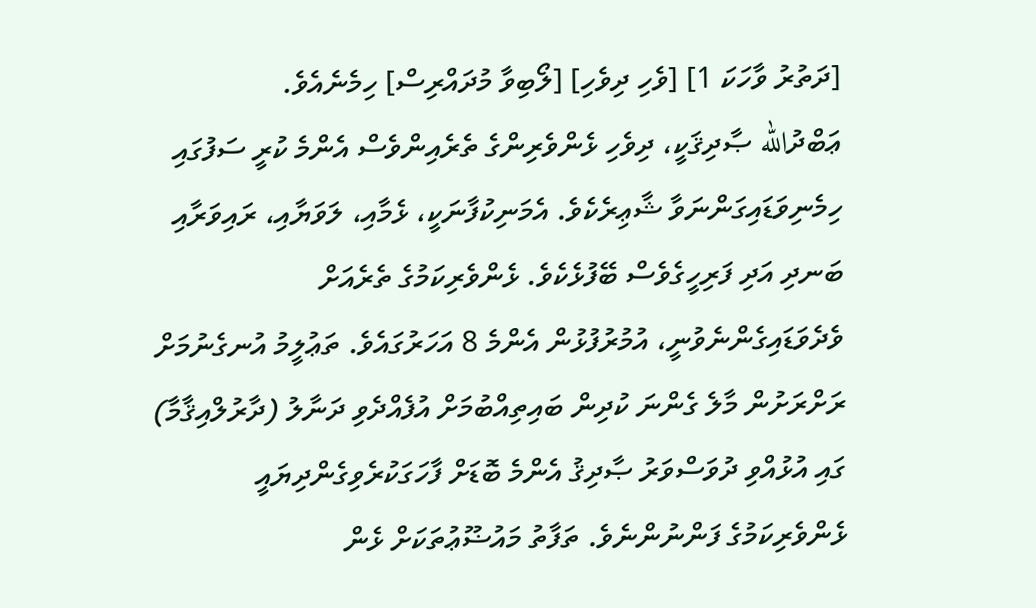[ދަތުރު ވާހަކަ 1] [ވެހި ދިވެހި] [ލޯބިވާ މުދައްރިސް] ހިމެނެއެވެ.
ޢަބްދުالله ޞާދިޤަކީ، ދިވެހި ޅެންވެރިންގެ ތެރެއިންވެސް އެންމެ ކުރީ ސަފުގައި ހިމެނިވަޑައިގަންނަވާ ޝާޢިރެކެވެ. އެމަނިކުފާނަކީ، ޅެމާއި، ލަވަޔާއި، ރައިވަރާއި ބަނދި އަދި ފަރިހީގެވެސް ބޭފުޅެކެވެ. ޅެންވެރިކަމުގެ ތެރެއަށް ވެދެވަޑައިގެންނެވުނީ، އުމުރުފުޅުން އެންމެ 8 އަހަރުގައެވެ. ތަޢުލީމު އުނގެނުމަށް ރަށްރަށުން މާލެ ގެންނަ ކުދިން ބައިތިއްބުމަށް އުފެއްދެވި ދަނާލު (ދާރުލްއިޤާމާ) ގައި އުޅުއްވި ދުވަސްވަރު ޞާދިޤު އެންމެ ބޮޑަށް ފާހަގަކުރެވިގެންދިޔައީ ޅެންވެރިކަމުގެ ފަންނުންނެވެ. ތަފާތު މައުޟޫޢުތަކަށް ޅެން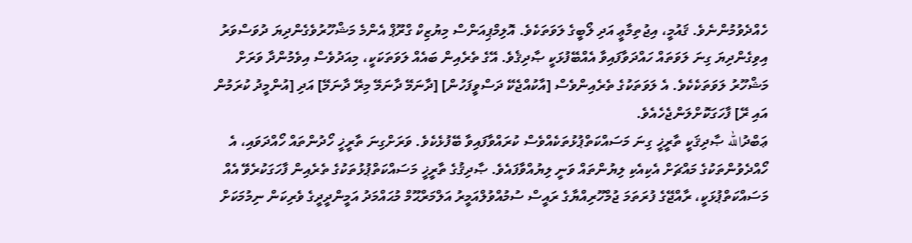ހެއްދެވުމުންނެވެ. ޤައުމީ، އިޖުތިމާޢީ އަދި ލޯބީގެ ލަވަތަކެވެ. އޮލިމްޕިއަންސް މިޔުޒިކް ގްރޫޕް އެންމެ މަޝްހޫރުވެގެންދިޔަ ދުވަސްވަރު އިވިގެންދިޔަ ގިނަ ލަވަތައް ހައްދަވާފައިވާ އެއްބޭފުޅަކީ ޞާދިޤެވެ. އޭގެ ތެރެއިން ބައެއް ލަވަތަކަކީ، މިއަދުވެސް އިވެމުންދާ ވަރަށް މަޝްހޫރު ލަވަތަކެކެވެ. އެ ލަވަތަކުގެ ތެރެއިންވެސް [އާކުއްޖެކޭ ދަސްވީފަހުން] [ދާނަމޭ ދާނަމޭ މިރޭ ދާނަމޭ] އަދި [އުންމީދު ކުރަމުން އައި ރޭ] ފާހަގަކޮށްލަންޖެހެއެވެ.
ޢަބްދުالله ޞާދިޤަކީ ތާރީޚީ ގިނަ މަސައްކަތްޕުޅުތަކެއްވެސް ކުރައްވާފައިވާ ބޭފުޅެކެވެ. ވަރަށްގިނަ ތާރީޚީ ހޯދުންތައް ހޯއްދަވައި، އެ ހޯއްދެވުންތަކުގެ މައްޗަށް އެކިއެކި ލިޔުންތައް ވަނީ ލިޔުއްވާފައެވެ. ޞާދިޤުގެ ތާރީޚީ މަސައްކަތްޕުޅުތަކުގެ ތެރެއިން ފާހަގަކުރެވޭ އެއް މަސައްކަތްޕުޅަކީ، ރާއްޖޭގެ ފުރަތަމަ ޖުމްހޫރިއްޔާގެ ރައީސް ސުމުއްވުލްއަމީރު އަލްމަރްޙޫމް މުޙައްމަދު އަމީންދީދީގެ ވެރިކަން ނިމުމަކަށް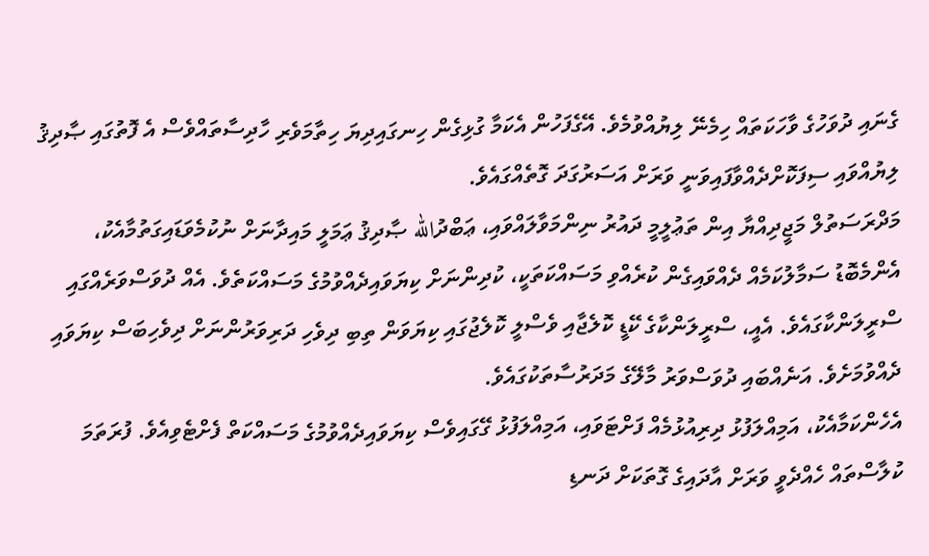ގެނައި ދުވަހުގެ ވާހަކަތައް ހިމެނޭ ލިޔުއްވުމެވެ. އޭގެފަހުން އެކަމާ ގުޅިގެން ހިނގައިދިޔަ ހިތާމަވެރި ހާދިސާތައްވެސް އެ ފޮތުގައި ޞާދިޤު ލިޔުއްވައި ސިފަކޮށްދެއްވާފައިވަނީ ވަރަށް އަސަރުގަދަ ގޮތެއްގައެވެ.
މަދްރަސަތުލް މަޖީދިއްޔާ އިން ތަޢުލީމީ ދައުރު ނިންމަވާލައްވައި، ޢަބްދުالله ޞާދިޤު ޢަމަލީ މައިދާނަށް ނުކުމެވަޑައިގަތުމާއެކު، އެންމެބޮޑު ސަމާލުކަމެއް ދެއްވައިގެން ކުރެއްވި މަސައްކަތަކީ، ކުދިންނަށް ކިޔަވައިދެއްވުމުގެ މަސައްކަތެވެ. އެއް ދުވަސްވަރެއްގައި ސްރީލަންކާގައެވެ. އެއީ، ސްރީލަންކާގެ ކޭޑީ ކޮލެޖާއި ވެސްލީ ކޮލެޖުގައި ކިޔަވަން ތިބި ދިވެހި ދަރިވަރުންނަށް ދިވެހިބަސް ކިޔަވައި ދެއްވުމަށެވެ. އަނެއްބައި ދުވަސްވަރު މާލޭގެ މަދަރުސާތަކުގައެވެ.
އެހެންކަމާއެކު، އަމިއްލަފުޅު ދިރިއުޅުމެއް ފަށްޓަވައި، އަމިއްލަފުޅު ގޭގައިވެސް ކިޔަވައިދެއްވުމުގެ މަސައްކަތް ފެށްޓެވިއެވެ. ފުރަތަމަ ކުލާސްތައް ހެއްދެވީ ވަރަށް އާދައިގެ ގޮތަކަށް ދަނޑި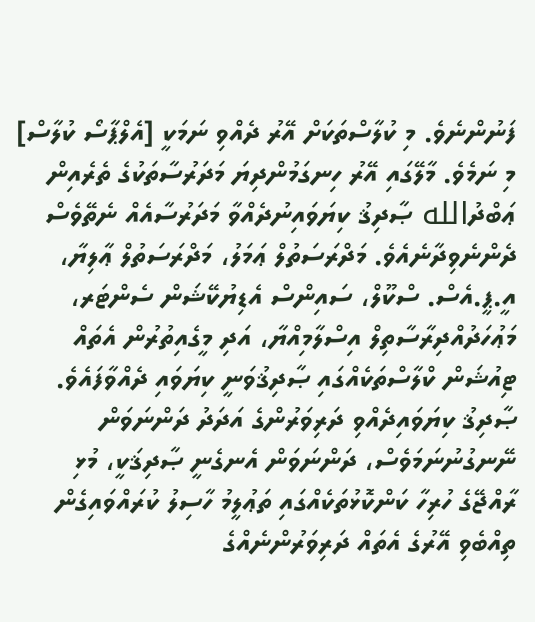ފަނުންނެވެ. މި ކުލާސްތަކަށް އޭރު ދެއްވި ނަމަކީ [އެލްޕާސޯ ކުލާސް] މި ނަމެވެ. މާލޭގައި އޭރު ހިނގަމުންދިޔަ މަދަރުސާތަކުގެ ތެރެއިން ޢަބްދުالله ޞާދިޤު ކިޔަވައިނުދެއްވާ މަދަރުސާއެއް ނެތޭވެސް ދެންނެވިދާނެއެވެ. މަދްރަސަތުލް ޢަމަލު، މަދްރަސަތުލް ޢާލިޔާ، އީ.ޕީ.އެސް. ސްކޫލް، ސައިންސް އެޑިޔުކޭޝަން ސެންޓަރ، މަޢުހަދުއްދިރާސާތިލް އިސްލާމިއްޔާ، އަދި މީގެއިތުރުން އެތައް ޓިއުޝަން ކްލާސްތަކެއްގައި ޞާދިޤުވަނީ ކިޔަވައި ދެއްވާފައެވެ.
ޞާދިޤު ކިޔަވައިދެއްވި ދަރިވަރުންގެ އަދަދު ދަންނަވަން ނޭނގުނުނަމަވެސް، ދަންނަވަން އެނގެނީ ޞާދިޤަކީ، މުޅި ރާއްޖޭގެ ހުރިހާ ކަންކޮޅުތަކެއްގައި ތަޢުލީމު ހާސިލު ކުރައްވައިގެން ތިއްބެވި އޭރުގެ އެތައް ދަރިވަރުންނެއްގެ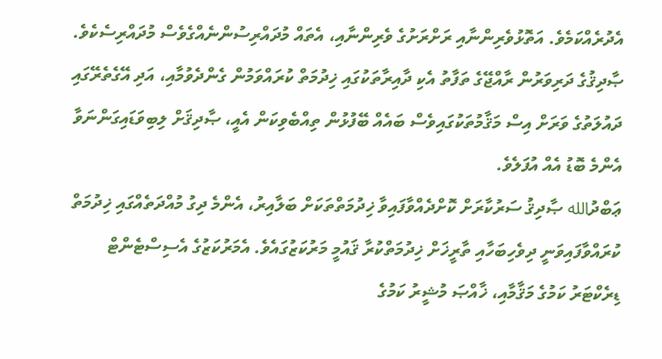އެދުރެއްކަމެވެ. އަތޮޅުވެރިންނާއި ރަށްރަށުގެ ވެރިންނާއި، އެތައް މުދައްރިސުންނެއްގެވެސް މުދައްރިސެކެވެ. ޞާދިޤުގެ ދަރިވަރުން ރާއްޖޭގެ ތަފާތު އެކި ދާއިރާތަކުގައި ޚިދުމަތް ކުރައްވަމުން ގެންދެވުމާއި، އަދި އޭގެތެރޭގައި ދައުލަތުގެ ވަރަށް އިސް މަޤާމުތަކުގައިވެސް ބައެއް ބޭފުޅުން ތިއްބެވިކަން އެއީ، ޞާދިޤަށް ލިބިވަޑައިގަންނަވާ އެންމެ ބޮޑު އެއް އުފަލެވެ.
ޢަބްދުالله ޞާދިޤު ސަރުކާރަށް ކޮށްދެއްވާފައިވާ ޚިދުމަތްތަކަށް ބަލާއިރު، އެންމެ ދިގު މުއްދަތެއްގައި ޚިދުމަތް ކުރައްވާފައިވަނީ ދިވެހިބަހާއި ތާރީޚަށް ޚިދުމަތްކުރާ ޤައުމީ މަރުކަޒުގައެވެ. އެމަރުކަޒުގެ އެސިސްޓެންޓް ޑިރެކްޓަރު ކަމުގެ މަޤާމާއި، ޚާއްޞަ މުޝީރު ކަމުގެ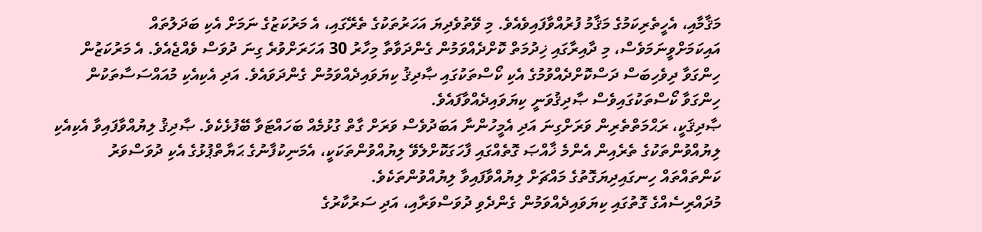މަޤާމާއި، އެހީތެރިކަމުގެ މަޤާމު ފުރުއްވާފައިވެއެވެ. މި ވޭތުވެދިޔަ އަހަރުތަކުގެ ތެރޭގައި، އެ މަރުކަޒުގެ ނަމަށް އެކި ބަދަލުތައް އައިކަމަށްވީނަމަވެސް، މި ދާއިރާގައި ޚިދުމަތް ކޮށްދެއްވަމުން ގެންދަވާތާ މިހާރު 30 އަހަރަށްވުރެ ގިނަ ދުވަސް ވެއްޖެއެވެ. އެ މަރުކަޒުން ހިންގަވާ ދިވެހިބަސް ދަސްކޮށްދެއްވުމުގެ އެކި ކޯސްތަކުގައި ޞާދިޤު ކިޔަވައިދެއްވަމުން ގެންދަވައެވެ. އަދި އެކިއެކި މުއައްސަސާތަކުން ހިންގަވާ ކޯސްތަކުގައިވެސް ޞާދިޤުވަނީ ކިޔަވައިދެއްވާފައެވެ.
ޞާދިޤަކީ، ރަޙްމަތްތެރިން ވަރަށްގިނަ އަދި އެމީހުންނާ އަބަދުވެސް ވަރަށް ގާތް ގުޅުމެއް ބަހައްޓަވާ ބޭފުޅެކެވެ. ޞާދިޤު ލިޔުއްވާފައިވާ އެކިއެކި ލިޔުއްވުންތަކުގެ ތެރެއިން އެންމެ ޚާއްޞަ ގޮތެއްގައި ފާހަގަކޮށްލެވޭ ލިޔުއްވުންތަކަކީ، އެމަނިކުފާނުގެ ޙަޔާތްޕުޅުގެ އެކި ދުވަސްވަރު ކަންތައްތައް ހިނގައިދިޔަގޮތުގެ މައްޗަށް ލިޔުއްވާފައިވާ ލިޔުއްވުންތަކެވެ.
މުދައްރިސެއްގެ ގޮތުގައި ކިޔަވައިދެއްވަމުން ގެންދެވި ދުވަސްވަރާއި، އަދި ސަރުކާރުގެ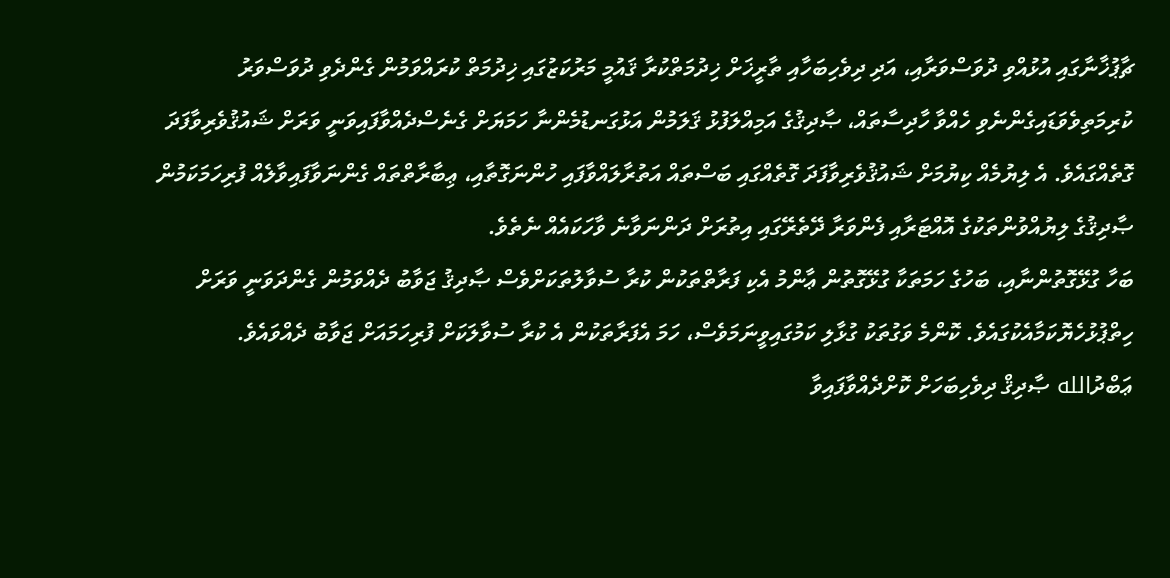ޗާޕުޚާނާގައި އުޅުއްވި ދުވަސްވަރާއި، އަދި ދިވެހިބަހާއި ތާރީޚަށް ޚިދުމަތްކުރާ ޤައުމީ މަރުކަޒުގައި ޚިދުމަތް ކުރައްވަމުން ގެންދެވި ދުވަސްވަރު ކުރިމަތިވެވަޑައިގެންނެވި ހެއްވާ ހާދިސާތައް، ޞާދިޤުގެ އަމިއްލަފުޅު ޤަލަމުން އަޅުގަނޑުމެންނާ ހަމަޔަށް ގެނެސްދެއްވާފައިވަނީ ވަރަށް ޝައުޤުވެރިވާފަދަ ގޮތެއްގައެވެ. އެ ލިޔުމެއް ކިޔުމަށް ޝައުޤުވެރިވާފަދަ ގޮތެއްގައި ބަސްތައް އަތުރާލައްވާފައި ހުންނަގޮތާއި، ޢިބާރާތްތައް ގެންނަވާފައިވާލެއް ފުރިހަމަކަމުން ޞާދިޤުގެ ލިޔުއްވުންތަކުގެ އޮއްޓަރާއި ފެންވަރާ ދޭތެރޭގައި އިތުރަށް ދަންނަވާނެ ވާހަކައެއް ނެތެވެ.
ބަހާ ގުޅޭގޮތުންނާއި، ބަހުގެ ހަމަތަކާ ގުޅޭގޮތުން ޢާންމު އެކި ފަރާތްތަކުން ކުރާ ސުވާލުތަކަށްވެސް ޞާދިޤު ޖަވާބު ދެއްވަމުން ގެންދަވަނީ ވަރަށް ހިތްޕުޅުހެޔޮކަމާއެކުގައެވެ. ކޮންމެ ވަގުތަކު ގުޅާލި ކަމުގައިވީނަމަވެސް، ހަމަ އެފަރާތަކުން އެ ކުރާ ސުވާލަކަށް ފުރިހަމައަށް ޖަވާބު ދެއްވައެވެ.
ޢަބްދުالله ޞާދިޤް ދިވެހިބަހަށް ކޮށްދެއްވާފައިވާ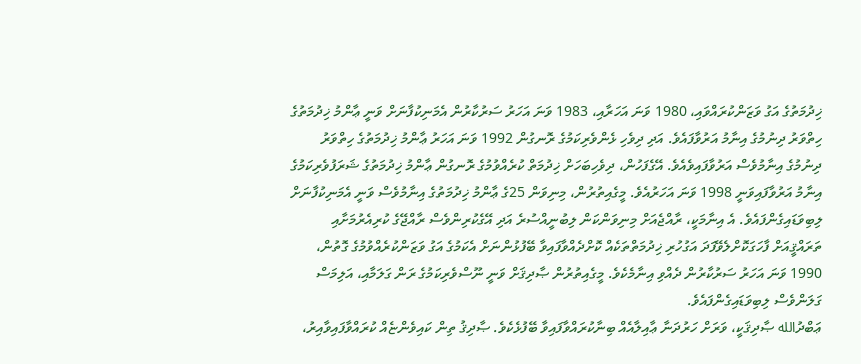ޚިދުމަތުގެ އަގު ވަޒަންކުރައްވައި، 1980 ވަނަ އަހަރާއި، 1983 ވަނަ އަހަރު ސަރުކާރުން އެމަނިކުފާނަށް ވަނީ ޢާންމު ޚިދުމަތުގެ ހިތްވަރު ދިނުމުގެ އިނާމު އަރުވާފައެވެ. އަދި ދިވެހި ޅެންވެރިކަމުގެ ރޮނގުން 1992 ވަނަ އަހަރު ޢާންމު ޚިދުމަތުގެ ހިތްވަރު ދިނުމުގެ އިނާމުވެސް އަރުވާފައިވެއެވެ. އޭގެފަހުން، ދިވެހިބަހަށް ޚިދުމަތް ކުރެއްވުމުގެ ރޮނގުން ޢާންމު ޚިދުމަތުގެ ޝަރަފުވެރިކަމުގެ އިނާމު އަރުވާފައިވަނީ 1998 ވަނަ އަހަރުއެވެ. މީގެއިތުރުން، މިނިވަން 25ގެ ޢާންމު ޚިދުމަތުގެ އިނާމުވެސް ވަނީ އެމަނިކުފާނަށް ލިބިވަޑައިގެންފައެވެ. އެ އިނާމަކީ، ރާއްޖެއަށް މިނިވަންކަން ލިބުނީއްސުރެ އަދި އޭގެކުރިންވެސް ރާއްޖޭގެ ކުރިއެރުމަށާއި ތަރައްޤީއަށް ފާހަގަކޮށްލެވޭފަދަ އަގުހުރި ޚިދުމަތްތަކެއް ކޮށްދެއްވާފައިވާ ބޭފުޅުންނަށް އެކަމުގެ އަގު ވަޒަންކުރެއްވުމުގެ ގޮތުން، 1990 ވަނަ އަހަރު ސަރުކާރުން ދެއްވި އިނާމެކެވެ. މީގެއިތުރުން ޞާދިޤަށް ވަނީ ނޫސްވެރިކަމުގެ ރަން ގަލަމާއި، އަލިމަސް ގަލަންވެސް ލިބިވަޑައިގެންފައެވެ.
ޢަބްދުالله ޞާދިޤަކީ، ވަރަށް ހަރުދަނާ ޢާއިލާއެއް ބިނާކުރައްވާފައިވާ ބޭފުޅެކެވެ. ޞާދިޤު ތިން ކައިވެންޏެއް ކުރައްވާފައިވާއިރު،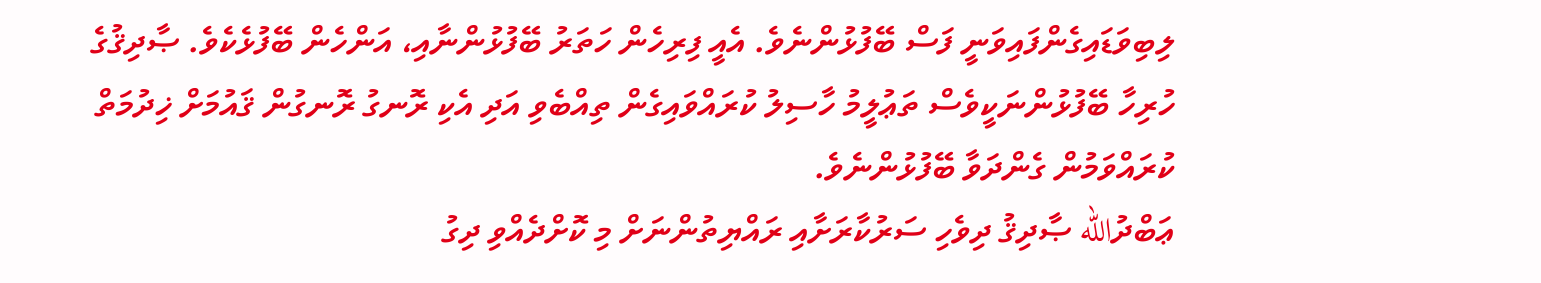ލިބިވަޑައިގެންފައިވަނީ ފަސް ބޭފުޅުންނެވެ. އެއީ ފިރިހެން ހަތަރު ބޭފުޅުންނާއި، އަންހެން ބޭފުޅެކެވެ. ޞާދިޤުގެ ހުރިހާ ބޭފުޅުންނަކީވެސް ތަޢުލީމު ހާސިލު ކުރައްވައިގެން ތިއްބެވި އަދި އެކި ރޮނގު ރޮނގުން ޤައުމަށް ޚިދުމަތް ކުރައްވަމުން ގެންދަވާ ބޭފުޅުންނެވެ.
ޢަބްދުالله ޞާދިޤު ދިވެހި ސަރުކާރަށާއި ރައްޔިތުންނަށް މި ކޮށްދެއްވި ދިގު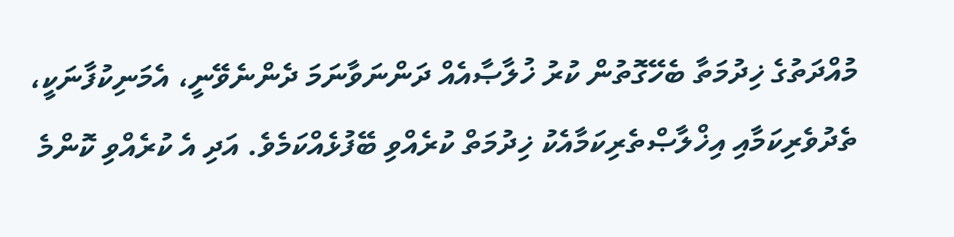މުއްދަތުގެ ޚިދުމަތާ ބެހޭގޮތުން ކުރު ޚުލާޞާއެއް ދަންނަވާނަމަ ދެންނެވޭނީ، އެމަނިކުފާނަކީ، ތެދުވެރިކަމާއި އިޚްލާޞްތެރިކަމާއެކު ޚިދުމަތް ކުރެއްވި ބޭފުޅެއްކަމެވެ. އަދި އެ ކުރެއްވި ކޮންމެ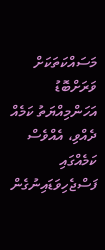މަސައްކަތަކަށް ވަރަށްބޮޑު އަހަންމިއްޔަތު ކަމެއް ދެއްވި، އެއްވެސް ކަމެއްގައި ފަސްޖެހިވަޑައިނުގެން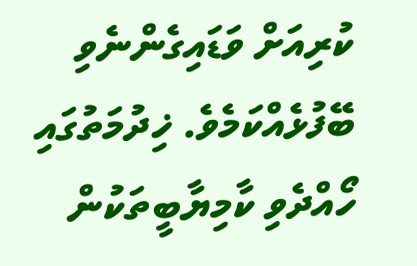ކުރިއަށް ވަޑައިގެންނެވި ބޭފުޅެއްކަމެވެ. ޚިދުމަތުގައި ހޯއްދެވި ކާމިޔާބީތަކުން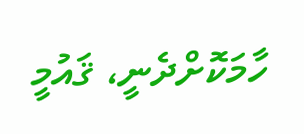ހާމަކޮށްދެނީ، ޤައުމީ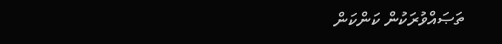ތަޞައްވުރަކުން ކަންކަން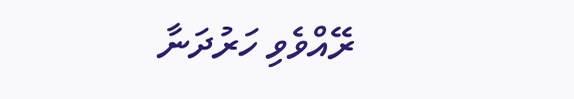ރޭއްވެވި ހަރުދަނާ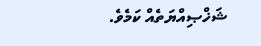ޝަޚްޞިއްޔަތެއް ކަމެވެ.